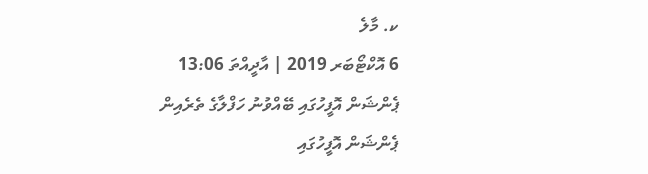ކ. މާލެ
6 އޮކްޓޯބަރ 2019 | އާދީއްތަ 13:06
ޕެންޝަން އޮފީހުގައި ބޭއްވުނު ހަފްލާގެ ތެރެއިން
ޕެންޝަން އޮފީހުގައި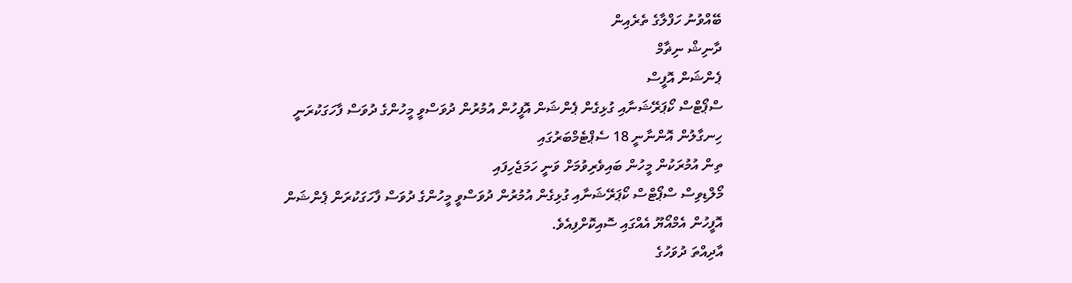ބޭއްވުނު ހަފްލާގެ ތެރެއިން
ދާނިޝް ނިޡާމް
ޕެންޝަން އޮފީސް
ސްޕޯޓްސް ކޯޕަރޭޝަނާއި ގުޅިގެން ޕެންޝަން އޮފީހުން އުމުރުން ދުވަސްވީ މީހުންގެ ދުވަސް ފާހަގަކުރަނީ
ހިނގާލުން އޮންނާނީ 18 ސެޕްޓެމްބަރުގައި
ތިން އުމުރަކުން މީހުން ބައިވެރިވުމަށް ވަނީ ހަމަޖެހިފައި
މޯލްޑިވިސް ސްޕޯޓްސް ކޯޕަރޭޝަނާއި ގުޅިގެން އުމުރުން ދުވަސްވީ މީހުންގެ ދުވަސް ފާހަގަކުރަން ޕެންޝަން އޮފީހުން އެމްއޯޔޫ އެއްގައި ސޮއިކޮށްފިއެވެ.
އާދިއްތަ ދުވަހުގެ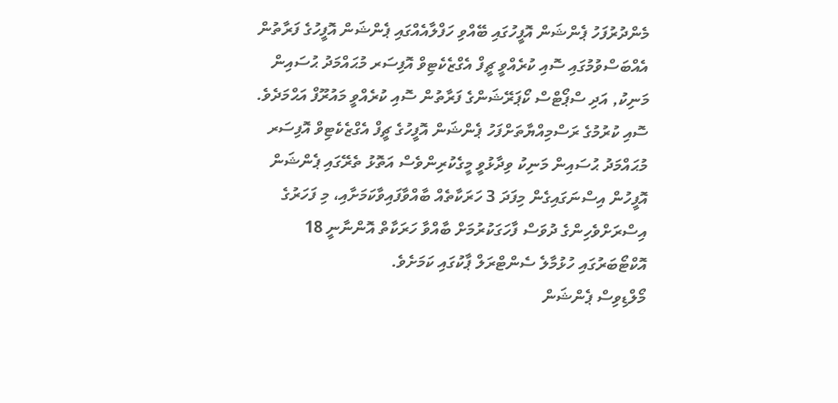މެންދުރުފަހު ޕެންޝަން އޮފީހުގައި ބޭއްވި ހަފްލާއެއްގައި ޕެންޝަން އޮފީހުގެ ފަރާތުން އެއްބަސްވުމުގައި ސޮއި ކުރެއްވީ ޗީފް އެގްޒެކެޓިވް އޮފިސަރ މުޙައްމަދު ޙުސައިން މަނިކު, އަދި ސްޕޯޓްސް ކޯޕަރޭޝަންގެ ފަރާތުން ސޮއި ކުރެއްވީ މައުރޫފް އަޙްމަދެވެ.
ސޮއި ކުރުމުގެ ރަސްމިއްޔާތަށްފަހު ޕެންޝަން އޮފީހުގެ ޗީފް އެގްޒެކެޓިވް އޮފިސަރ މުޙައްމަދު ޙުސައިން މަނިކު ވިދާޅުވީ މީގެކުރިންވެސް އަތޮޅު ތެރޭގައި ޕެންޝަން އޮފީހުން އިސްނަގައިގެން މިފަދަ 3 ހަރަކާތެއް ބާއްވާފައިވާކަމަށާއި، މި ފަހަރުގެ އިސްރަށްވެހިންގެ ދުވަސް ފާހަގަކުރުމަށް ބާއްވާ ހަރަކާތް އޮންނާނީ 18 އޮކްޓޯބަރުގައި ހުޅުމާލެ ސެންޓްރަލް ޕާކުގައި ކަމަށެވެ.
މޯލްޑިވިސް ޕެންޝަން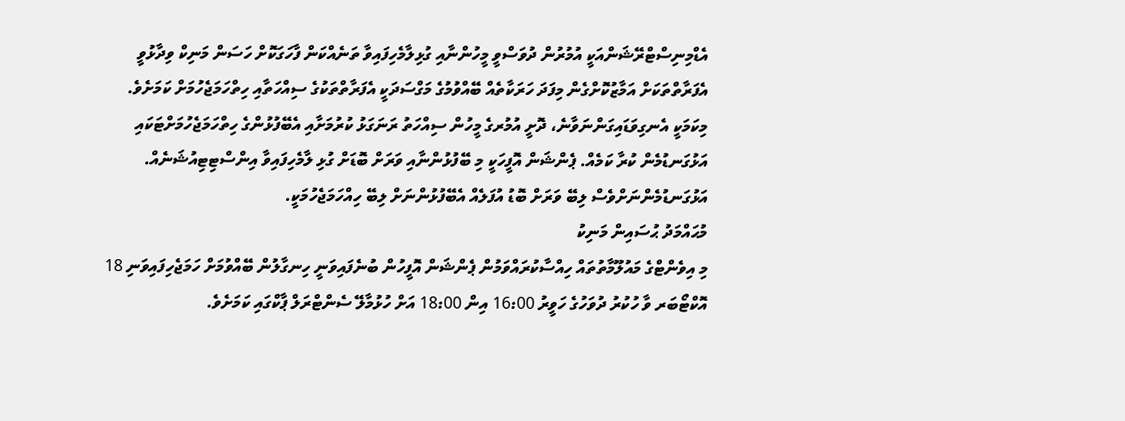އެޑްމިނިސްޓްރޭޝަންއަކީ އުމުރުން ދުވަސްވީ މީހުންނާއި ގުޅިލާމެހިފައިވާ ތަނެއްކަން ފާހަގަކޮށް ހަސަން މަނިކް ވިދާޅުވީ އެފަރާތްތަކަށް އަމާޒުކޮށްގެން މިފަދަ ހަރަކާތެއް ބޭއްވުމުގެ މަގްސަދަކީ އެފަރާތްތަކުގެ ސިއްހަތާއި ހިތްހަމަޖެހުމަށް ކަމަށެވެ.
މިކަމަކީ އެނގިވަޑައިގަންނަވާނެ، ދޮށީ އުމުރގެ މީހުން ސިއްހަތު ރަނަގަޅު ކުރުމަށާއި އެބޭފުޅުންގެ ހިތްހަމަޖެހުމަށްޓަކައި އަޅުގަނޑުމެން ކުރާ ކަމެއް. ޕެންޝަން އޮފީހަކީ މި ބޭފުޅުންނާއި ވަރަށް ބޮޑަށް ގުޅި ލާމެހިފައިވާ އިންސްޓިޓިއުޝަނެއް. އަޅުގަނޑުމެންނަށްވެސް ލިބޭ ވަރަށް ބޮޑު އުފަލެއް އެބޭފުޅުންނަށް ލިބޭ ހިއްހަމަޖެހުމަކީ.
މުޙައްމަދު ޙުސައިން މަނިކު
މި އިވެންޓްގެ މައުލޫމާތުތައް ހިއްސާކުރައްވަމުން ޕެންޝަން އޮފީހުން ބުނެފައިވަނީ ހިނގާލުން ބޭއްވުމަށް ހަމަޖެހިފައިވަނި 18 އޮކްޓޯބަރ ވާ ހުކުރު ދުވަހުގެ ހަވީރު 16:00 އިން 18:00 އަށް ހުޅުމާލޭ ސެންޓްރަލް ޕާކްގައި ކަމަށެވެ.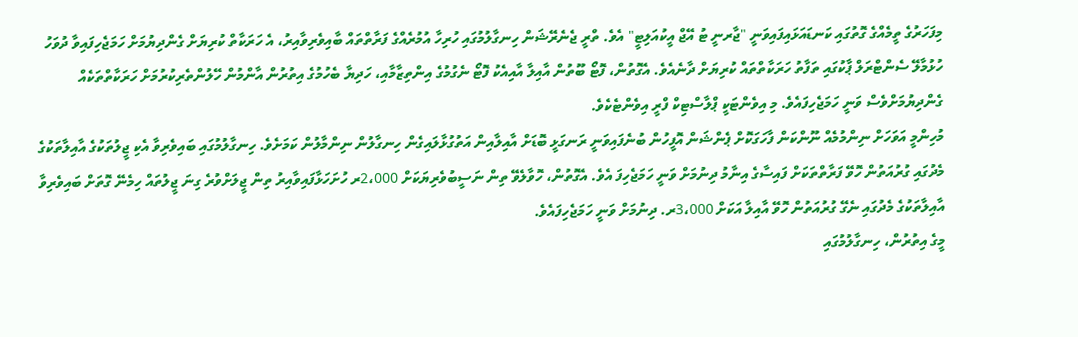މިފަހަރުގެ ތީމެއްގެ ގޮތުގައި ކަނޑައަޅައިފައިވަނީ "ޖާރނީ ޓު އޭޖް އީކުއަލިޓީ" އެވެ. ތްރީ ޖެނެރޭޝަން ހިނގާލުމުގައި ހުރިހާ އުމުރެއްގެ ފަރާތްތައް ބާއިވެރިވާއިރު، އެ ހަރަކާތް ކުރިޔަށް ގެންދިޔުމަށް ހަމަޖެހިފައިވާ ދުވަހު ހުޅުމާލޭ ސެންޓްރަލް ޕާކުގައި ތަފާތު ހަރަކާތްތައް ކުރިޔަށް ދާނެއެވެ. އެގޮތުން، ފޮޓޯ ބޫތުން އާއިލާ އާއިއެކު ފޮޓޯ ނެގުމުގެ އިންތިޒާމާއި، ހަދިޔާ ބެހުމުގެ އިތުރުން އާންމުން ހޭލުންތެރިކުރުމަށް ހަރަކާތްތަކެއް ގެންދިޔުމަށްވެސް ވަނީ ހަމަޖެހިފައެވެ. މި އިވެންޓަކީ ޕްލާސްޓިކް ފްރީ އިވެންޓެކެވެ.
މުހިންމީ އަވަހަށް ނިންމުމެއް ނޫންކަން ފާހަގަކޮށް ޕެންޝަން އޮފީހުން ބުނެފައިވަނީ ރަނގަޅީ ބޮޑަށް އާއިލާއިން އަތުގުޅާލައިގެން ހިނގާލުން ނިންމާލުން ކަމަށެވެ. ހިނގާލުމުގައި ބައިވެރިވާ އެކި ޖީލުތަކުގެ އާއިލާތަކުގެ މެދުގައި ގުރުއަތުން ހޮވޭ ފަރާތްތަކަށް ފައިސާގެ އިނާމު ދިނުމަށް ވަނީ ހަމަޖެހިފަ އެވެ. އެގޮތުން، ހޮވާލެވޭ ތިން ނަސީބުވެރިޔަކަށް 2،000ރ ހުށަހަޅާފައިވާއިރު ތިން ޖީލަށްވުރެ ގިނަ ޖީލުތައް ހިމެނޭ ގޮތަށް ބައިވެރިވާ އާއިލާތަކުގެ މެދުގައި ނެގޭ ގުރުއަތުން ހޮވޭ އާއިލާ އަކަށް 3،000ރ. ދިނުމަށް ވަނީ ހަމަޖެހިފައެވެ.
މީގެ އިތުރުން، ހިނގާލުމުގައި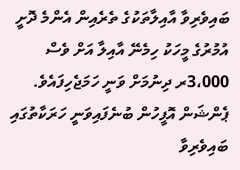ބައިވެރިވާ އާއިލާތަކުގެ ތެރެއިން އެންމެ ދޮށީ އުމުރުގެ މީހަކު ހިމެނޭ އާއިލާ އަށް ވެސް 3،000ރ ދިނުމަށް ވަނީ ހަމަޖެހިފައެވެ. ޕެންޝަން އޮފީހުން ބުނެފައިވަނީ ހަރަކާތުގައި ބައިވެރިވާ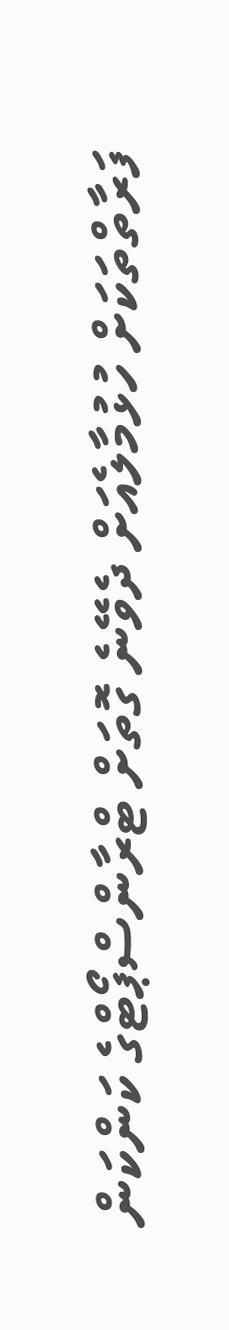ފަރާތްތަކަށް ހުޅުމާލެއަށް ދެވޭނެ ގޮތަށް ޓްރާންސްޕޯޓްގެ ކަންކަން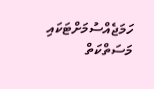ހަމަޖެއްސުމަށްޓަކައި މަސަތްކަތް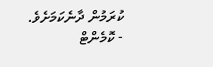ކުރަމުން ދާނެކަމަށެވެ.
- ކޮމެންޓް